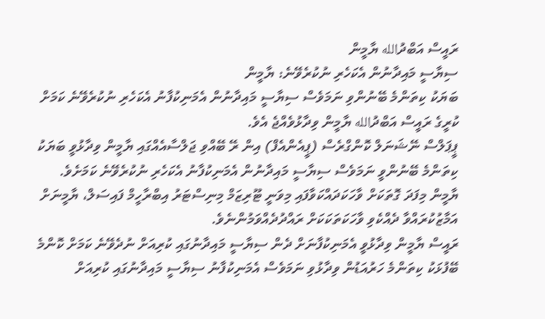ރައީސް އަބްދުالله ޔާމީން
ސިޔާސީ މައިދާނުން އެކަހެރި ނުކުރެވޭނެ: ޔާމީން
ބަޔަކު ކިތަންމެ ބޭނުންވި ނަމަވެސް ސިޔާސީ މައިދާނުން އެމަނިކުފާނު އެކަހެރި ނުކުރެވޭނެ ކަމަށް ކުރީގެ ރައީސް އަބްދުالله ޔާމީން ވިދާޅުވެއްޖެ އެވެ.
ޕީޕަލްސް ނޭޝަނަލް ކޮންގްރެސް (ޕީއެންއެފް) އިން ރޭ ބޭއްވި ޖަލްސާއެއްގައި ޔާމީން ވިދާޅުވީ ބަޔަކު ކިތަންމެ ބޭނުންވީ ނަމަވެސް ސިޔާސީ މައިދާނުން އެމަނިކުފާނު އެކަހެރި ނުކުރެވޭނެ ކަމަށެވެ.
ޔާމީން މިފަދަ ގޮތަކަށް ވާހަކަދައްކަވާފައި މިވަނީ ޓޫރިޒަމް މިނިސްޓަރު އިބްރާހީމް ފައިސަލް، ޔާމީނަށް އަމާޒުކުރައްވާ ދެއްކެވި ވާހަކަތަކަކަށް ރައްދުދެއްވަމުންނެވެ.
ރައީސް ޔާމީން ވިދާޅުވީ އެމަނިކުފާނަށް ދެން ސިޔާސީ މައިދާނުގައި ކުރިއަށް ނުދެވޭނެ ކަމަށް ކޮންމެ ބޭފުޅަކު ކިތަންމެ ހަރުއަޑުން ވިދާޅުވި ނަމަވެސް އެމަނިކުފާނު ސިޔާސީ މައިދާނުގައި ކުރިއަށް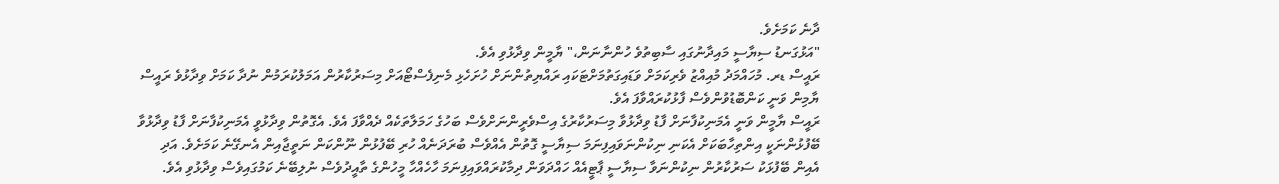ދާނެ ކަމަށެވެ.
"އަޅުގަނޑު ސިޔާސީ މައިދާނުގައި ސާބިތުވެ ހުންނާނަން،" ޔާމީން ވިދާޅުވި އެވެ.
ރައީސް ޑރ. މުހައްމަދު މުއިއްޒު ވެރިކަމަށް ވަޑައިގަތުމަށްޓަކައި ރައްޔިތުންނަށް ހުށަހެޅި މެނިފެސްޓޯއަށް މިސަރުކާރުން އަމަލުކުރަމުން ނުދާ ކަމަށް ވިދާޅުވެ ރައީސް ޔާމިން ވަނީ ކަންބޮޑުވުންވެސް ފާޅުކުރައްވާފަ އެވެ.
ރައީސް ޔާމީން ވަނީ އެމަނިކުފާނަށް ފާޑު ވިދާޅުވާ މިސަރުކާރުގެ އިސްވެރީންނަށްވެސް ބަހުގެ ހަމަލާތަކެއް ދެއްވާފަ އެވެ. އެގޮތުން ވިދާޅުވީ އެމަނިކުފާނަށް ފާޑު ވިދާޅުވާ ބޭފުޅުންނަކީ އިންތިހާބަކަށް އެކަނި ނިކުންނަވައިފިނަމަ ސިޔާސީ ގޮތުން އެއްވެސް ބުރަދަނެއް ހުރި ބޭފުޅުން ނޫންކަން ނަތީޖާއިން އެނގޭނެ ކަމަށެވެ. އަދި އެއިން ބޭފުޅަކު ސަރުކާރުން ނިކުންނަވާ ސިޔާސީ ޕާޓީއެއް ހައްދަވަން ދިމާކުރައްވައިފިނަމަ ހާހެއްހާ މީހުންގެ ތާއީދުވެސް ނުލިބޭނެ ކަމުގައިވެސް ވިދާޅުވި އެވެ.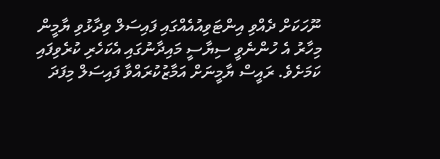ނޫހަކަށް ދެއްވި އިންޓަވިއުއެއްގައި ފައިސަލް ވިދާޅުވި ޔާމީން މިހާރު އެ ހުންނެވީ ސިޔާސީ މައިދާނުގައި އެކަހެރި ކުރެވިފައި ކަމަށެވެ. ރައީސް ޔާމީނަށް އަމާޒުކުރައްވާ ފައިސަލް މިފަދަ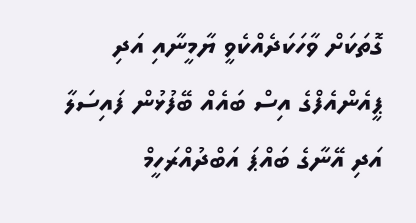ގޮތަކަށް ވާހަކަދެއްކެވީ ޔާމީނާއި އަދި ޕީއެންއެފްގެ އިސް ބައެއް ބޭފުޅުން ފައިސަލާ އަދި އޭނާގެ ބައްޕަ އަބްދުއްރަހީމް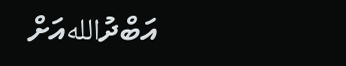އަބްދުاللهއަށް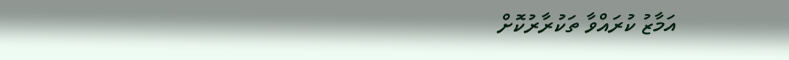އަމާޒު ކުރައްވާ ތަކުރާރުކޮށް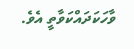ވާހަކަދައްކަވާތީ އެވެ.